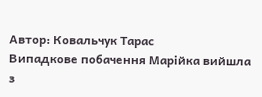Автор: Ковальчук Тарас
Випадкове побачення Марійка вийшла з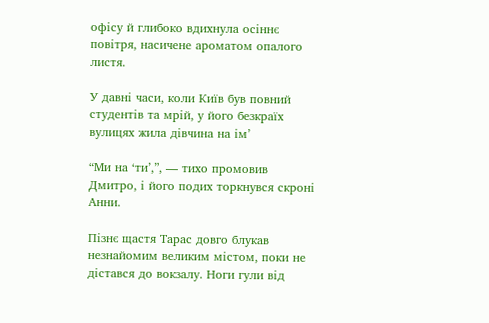офісу й глибоко вдихнула осіннє повітря, насичене ароматом опалого листя.

У давні часи, коли Київ був повний студентів та мрій, у його безкраїх вулицях жила дівчина на ім’

“Ми на ‘ти’,”, — тихо промовив Дмитро, і його подих торкнувся скроні Анни.

Пізнє щастя Тарас довго блукав незнайомим великим містом, поки не дістався до вокзалу. Ноги гули від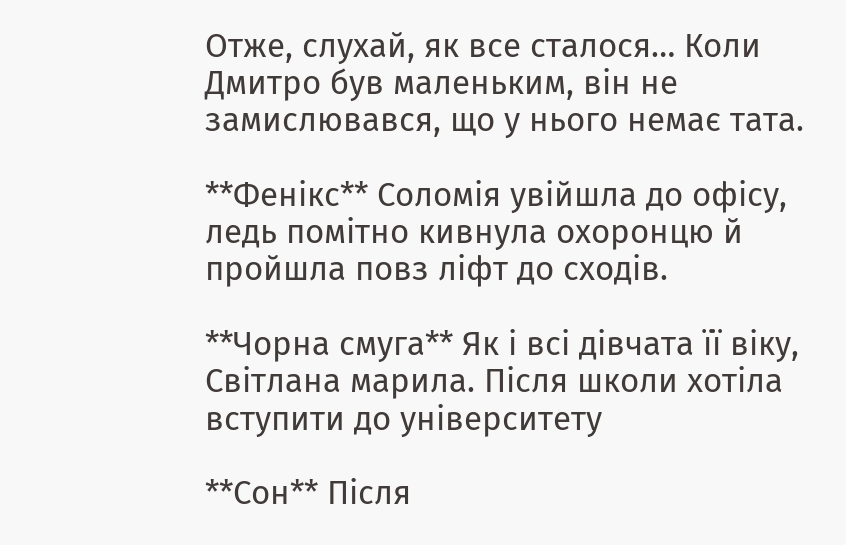Отже, слухай, як все сталося… Коли Дмитро був маленьким, він не замислювався, що у нього немає тата.

**Фенікс** Соломія увійшла до офісу, ледь помітно кивнула охоронцю й пройшла повз ліфт до сходів.

**Чорна смуга** Як і всі дівчата її віку, Світлана марила. Після школи хотіла вступити до університету

**Сон** Після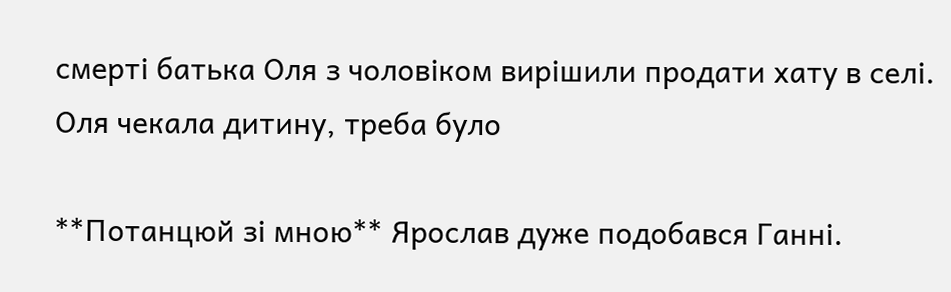смерті батька Оля з чоловіком вирішили продати хату в селі. Оля чекала дитину, треба було

**Потанцюй зі мною** Ярослав дуже подобався Ганні.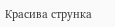Красива струнка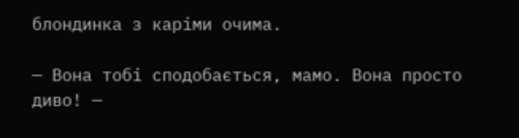блондинка з каріми очима.

— Вона тобі сподобається, мамо. Вона просто диво! —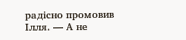радісно промовив Ілля. — А не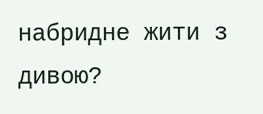набридне жити з дивою?